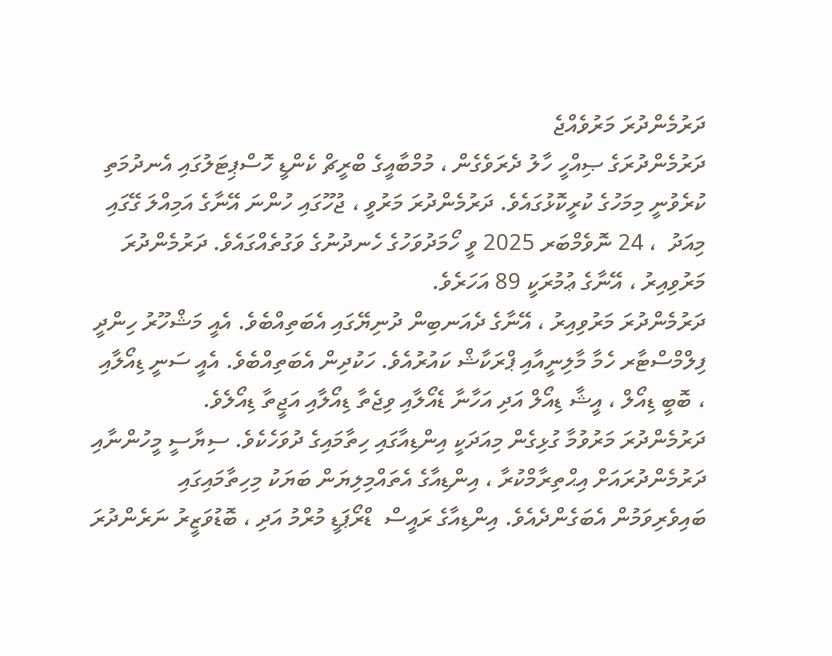ދަރުމެންދުރަ މަރުވެއްޖެ
ދަރުމެންދުރަގެ ޞިއްހީ ހާލު ދެރަވެގެން ، މުމްބާއީގެ ބްރީޗް ކެންޑީ ހޮސްޕިޓަލުގައި އެނދުމަތި ކުރެވުނީ މިމަހުގެ ކުރީކޮޅުގައެވެ. ދަރުމެންދުރަ މަރުވީ ، ޖުހޫގައި ހުންނަ އޭނާގެ އަމިއްލަ ގޭގައި މިއަދު  ، 24 ނޮވެމްބަރ 2025 ވީ ހޯމަދުވަހުގެ ހެނދުނުގެ ވަގުތެއްގައެވެ. ދަރުމެންދުރަ މަރުވިއިރު ، އޭނާގެ ޢުމުރަކީ 89 އަހަރެވެ.
ދަރުމެންދުރަ މަރުވިއިރު ، އޭނާގެ ދެއަނބިން ދުނިޔޭގައި އެބަތިއްބެވެ. އެއީ މަޝްހޫރު ހިންދީ ފިލްމްސްޓާރ ހެމާ މާލިނީއާއި ޕްރަކާޝް ކައުރުއެވެ. ހަކުދިން އެބަތިއްބެވެ. އެއީ ސަނީ ޑިއޯލާއި ، ބޮބީ ޑިއޯލް ، އީޝާ ޑިއޯލް އަދި އަހާނާ ޑެއޯލާއި ވިޖެތާ ޑިއޯލާއި އަޖީތާ ޑިއޯލެވެ.
ދަރުމެންދުރަ މަރުވުމާ ގުޅިގެން މިއަދަކީ އިންޑިއާގައި ހިތާމައިގެ ދުވަހެކެވެ. ސިޔާސީ މީހުންނާއި ދަރުމެންދުރައަށް އިޙްތިރާމްކުރާ ، އިންޑިއާގެ އެތައްމިލިޔަން ބަޔަކު މިހިތާމައިގައި ބައިވެރިވަމުން އެބަގެންދެއެވެ. އިންޑިއާގެ ރައީސް  ޑްރޯޕަޑީ މުރްމު އަދި ، ބޮޑުވަޒީރު ނަރެންދުރަ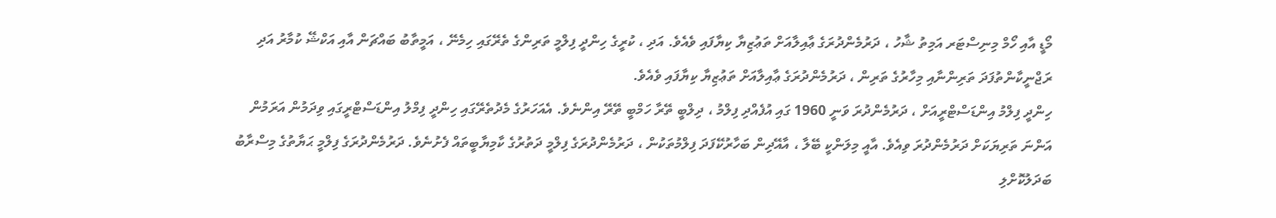މޯޑީ އާއި ހޯމް މިނިސްޓަރ އަމިތު ޝާހު ، ދަރުމެންދުރަގެ ޢާއިލާއަށް ތަޢުޒިޔާ ކިޔާފައި ވެއެވެ. އަދި ، ކުރީގެ ހިންދީ ފިލްމީ ތަރިންގެ ތެރޭގައި ހިމެނޭ ، އަމީތާބު ބައްޗަން އާއި އަކްޝޭ ކުމާރު އަދި ރަޖްނީކާންތުފަދަ ތަރިންނާއި މިހާރުގެ ތަރިން ، ދަރުމެންދުރަގެ ޢާއިލާއަށް ތަޢުޒިޔާ ކިޔާފައި ވެއެވެ.
ހިންދީ ފިލްމު އިންޑަސްޓްރީއަށް ، ދަރުމެންދުރަ ވަނީ 1960 ގައި އުފެއްދި ފިލްމު ، ދިލްބީ ތޭރާ ހަމްބީ ތޭރޭ އިންނެވެ. އެއަހަރުގެ މެދުތެރޭގައި ހިންދީ ފިމްލު އިންޑަސްޓްރީގައި ވިދަމުން އަރަމުން އަންނަ ތަރިޔަކަށް ދަރުމެންދުރަ ވިއެވެ. އާއީ މިލަންކީ ބޭލާ ، އާއޭދިން ބަހާރުކޭފަދަ ފިލްމުތަކުން ، ދަރުމެންދުރަގެ ފިލްމީ ދަތުރުގެ ކާމިޔާބީތައް ފެށުނެވެ. ދަރުމެންދުރަގެ ފިލްމީ ޙަޔާތުގެ މިސްރާބު ބަދަލުކޮށްލި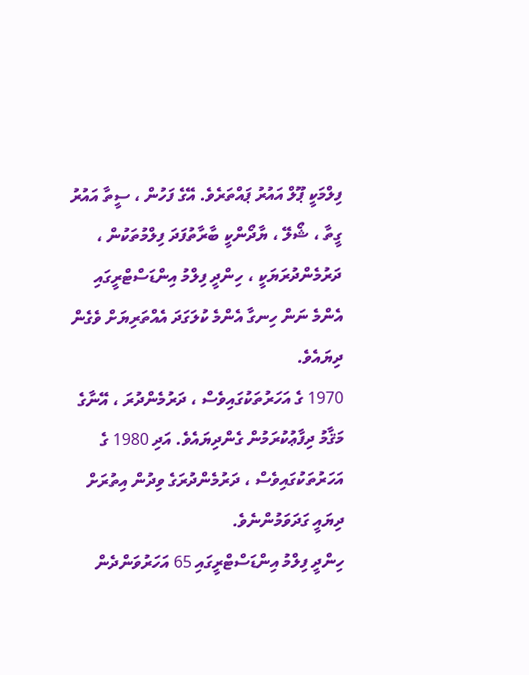ފިލްމަކީ ޕޫލް އައުރު ޕައްތަރެވެ. އޭގެ ފަހުން ، ސީތާ އައުރު ގީތާ ، ޝޯލޭ ، ޔާދޯންކީ ބާރާތުފަދަ ފިލްމުތަކުން ، ދަރުމެންދުރަޔަކީ ، ހިންދީ ފިލްމު އިންޑަސްޓްރީގައި އެންމެ ނަން ހިނގާ އެންމެ ކުލަގަދަ އެއްތަރިޔަށް ވެގެން ދިޔައެވެ.
1970 ގެ އަހަރުތަކުގައިވެސް ، ދަރުމެންދުރަ ، އޭނާގެ މަޤާމު ދިފާޢުކުރަމުން ގެންދިޔައެވެ. އަދި 1980 ގެ އަހަރުތަކުގައިވެސް ، ދަރުމެންދުރަގެ ވިދުން އިތުރަށް ދިޔައީ ގަދަވަމުންނެވެ.
ހިންދީ ފިލްމު އިންޑަސްޓްރީގައި 65 އަހަރުވަންދެން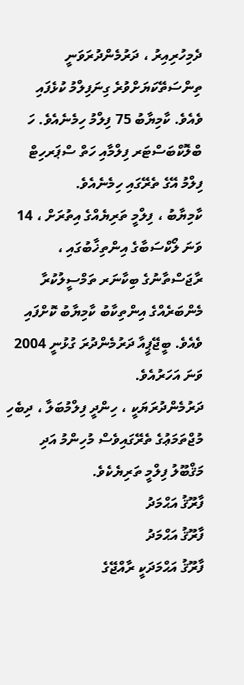ދެމިހުރިއިރު ، ދަރުމެންދުރަވަނީ ތިންސަތޭކަޔަށްވުރެ ގިނަފިލްމު ކުޅެފައި ވެއެވެ. ކާމިޔާބު 75 ފިލްމު ހިމެނެއެވެ. ހަ ބްލޮކްބަސްޓަރ ފިލްމާއި ހަތް ސްޕަރހިޓް ފިލްމު އޭގެ ތެރޭގައި ހިމެނެއެވެ.
ކާމިޔާބު ، ފިލްމީ ތަރިޔެއްގެ އިތުރަށް ، 14 ވަނަ ލޯކްސަބާގެ އިންތިޚާބުގައި ، ރާޖަސްތާނުގެ ބިކާނަރ ތަމްސީލުކުރާ މެންބަރެއްގެ އިންތިކާބު ކާމިޔާބު ކޮށްފައި ވެއެވެ. ބީޖޭޕީއާ ދަރުމެންދުރަ ގުޅުނީ 2004 ވަނަ އަހަރުއެވެ.
ދަރުމެންދުރަޔަކީ ، ހިންދީ ފިލްމުބަލާ ، ދިބެހި މުޖްތަމަޢުގެ ތެރޭގައިވެސް މުހިންމު އަދި މަޤްބޫލު ފިލްމީ ތަރިޔެކެވެ.
ފާރޫޤު އަޙްމަދު
ފާރޫޤު އަޙްމަދު
ފާރޫޤު އަޙްމަދަކީ ރާއްޖޭގެ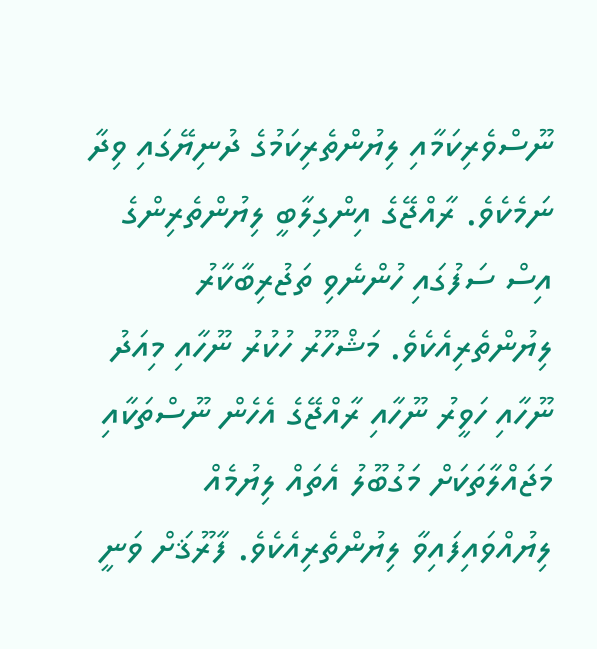ނޫސްވެރިކަމާއި ލިޔުންތެރިކަމުގެ ދުނިޔޭގައި ވިދާ ނަމެކެވެ. ރާއްޖޭގެ އިންގިލާބީ ލިޔުންތެރިންގެ އިސް ސަފުގައި ހުންނެވި ތަޖުރިބާކާރު ލިޔުންތެރިއެކެވެ. މަޝްހޫރު ހުކުރު ނޫހާއި މިއަދު ނޫހާއި ހަވީރު ނޫހާއި ރާއްޖޭގެ އެހެން ނޫސްތަކާއި މަޖައްލާތަކަށް މަގުބޫލު އެތައް ލިޔުމެއް ލިޔުއްވައިފައިވާ ލިޔުންތެރިއެކެވެ. ފާރޫޤަށް ވަނީ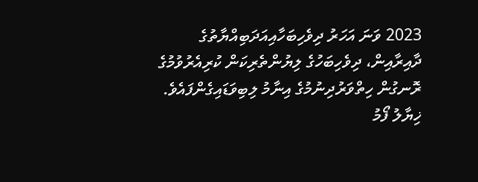2023 ވަނަ އަހަރު ދިވެހިބަހާއިއަދަބިއްޔާތުގެ ދާއިރާއިން، ދިވެހިބަހުގެ ލިޔުންތެރިކަން ކުރިއެރުވުމުގެ ރޮނގުން ހިތްވަރުދިނުމުގެ އިނާމު ލިބިވަޑައިގެންފައެވެ.
ޚިޔާލު ފޯމު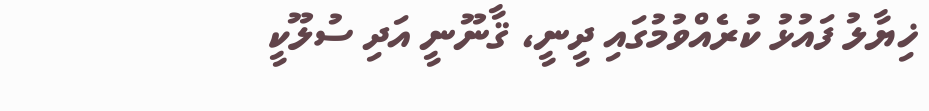ޚިޔާލު ފައުޅު ކުރެއްވުމުގައި ދީނީ، ޤާނޫނީ އަދި ސުލޫކީ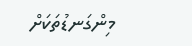މިންގަނޑުތަކަށް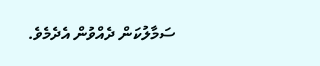ސަމާލުކަން ދެއްވުން އެދެމެވެ.